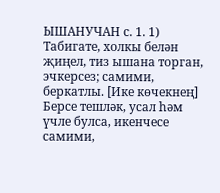ЫШАНУЧАН с. 1. 1) Табигате, холкы белән җиңел, тиз ышана торган, эчкерсез; самими, беркатлы. [Ике көчекнең] Берсе тешләк, усал һәм үчле булса, икенчесе самими,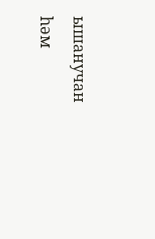ышанучан һәм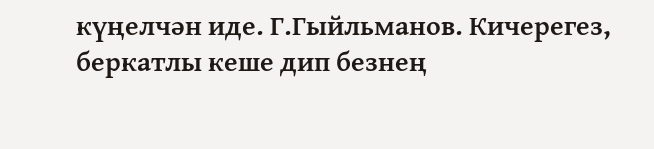күңелчән иде. Г.Гыйльманов. Кичерегез, беркатлы кеше дип безнең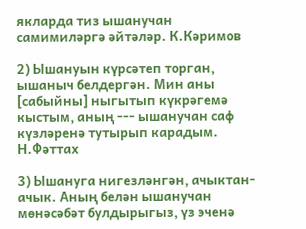якларда тиз ышанучан самимиләргә әйтәләр. К.Кәримов

2) Ышануын күрсәтеп торган, ышаныч белдергән. Мин аны [сабыйны] ныгытып күкрәгемә кыстым, аның --- ышанучан саф күзләренә тутырып карадым. Н.Фәттах

3) Ышануга нигезләнгән, ачыктан-ачык. Аның белән ышанучан мөнәсәбәт булдырыгыз, үз эченә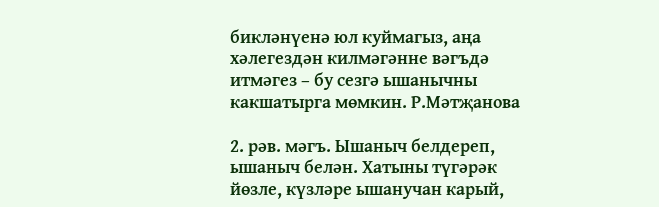бикләнүенә юл куймагыз, аңа хәлегездән килмәгәнне вәгъдә итмәгез – бу сезгә ышанычны какшатырга мөмкин. Р.Мәтҗанова

2. рәв. мәгъ. Ышаныч белдереп, ышаныч белән. Хатыны түгәрәк йөзле, күзләре ышанучан карый,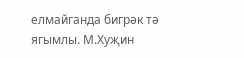елмайганда бигрәк тә ягымлы. М.Хуҗин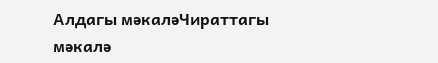Алдагы мәкаләЧираттагы мәкалә